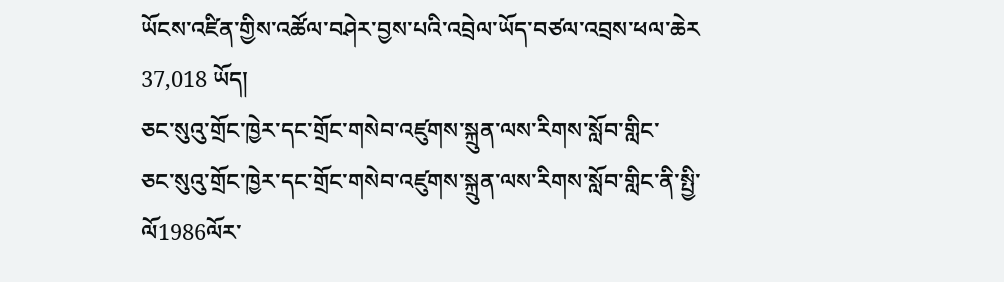ཡོངས་འཛིན་གྱིས་འཚོལ་བཤེར་བྱས་པའི་འབྲེལ་ཡོད་བཙལ་འབྲས་ཕལ་ཆེར 37,018 ཡོད།
ཅང་སུའུ་གྲོང་ཁྱེར་དང་གྲོང་གསེབ་འཛུགས་སྐྲུན་ལས་རིགས་སློབ་གླིང་
ཅང་སུའུ་གྲོང་ཁྱེར་དང་གྲོང་གསེབ་འཛུགས་སྐྲུན་ལས་རིགས་སློབ་གླིང་ནི་སྤྱི་ལོ1986ལོར་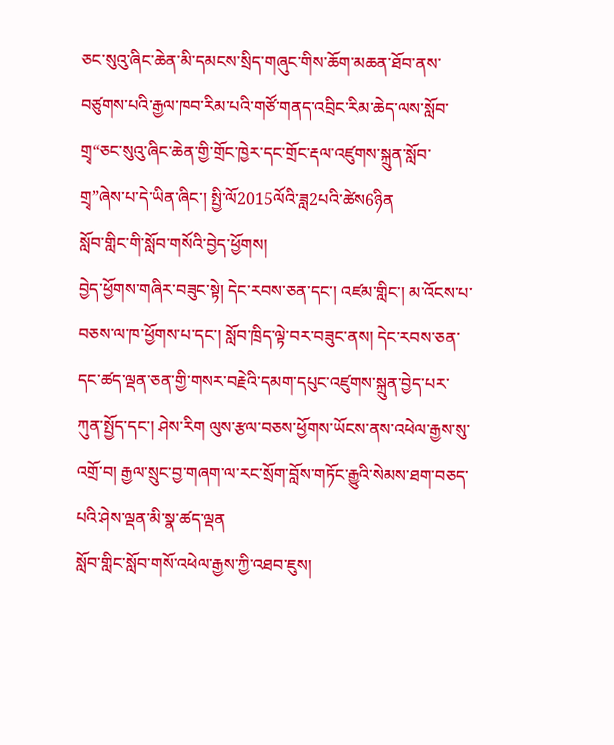ཅང་སུའུ་ཞིང་ཆེན་མི་དམངས་སྲིད་གཞུང་གིས་ཆོག་མཆན་ཐོབ་ནས་བཙུགས་པའི་རྒྱལ་ཁབ་རིམ་པའི་གཙོ་གནད་འབྲིང་རིམ་ཆེད་ལས་སློབ་གྲྭ“ཅང་སུའུ་ཞིང་ཆེན་གྱི་གྲོང་ཁྱེར་དང་གྲོང་རྡལ་འཛུགས་སྐྲུན་སློབ་གྲྭ”ཞེས་པ་དེ་ཡིན་ཞིང་། སྤྱི་ལོ2015ལོའི་ཟླ2པའི་ཚེས6ཉིན
སློབ་གླིང་གི་སློབ་གསོའི་བྱེད་ཕྱོགས།
བྱེད་ཕྱོགས་གཞིར་བཟུང་སྟེ། དེང་རབས་ཅན་དང་། འཛམ་གླིང་། མ་འོངས་པ་བཅས་ལ་ཁ་ཕྱོགས་པ་དང་། སློབ་ཁྲིད་ལྟེ་བར་བཟུང་ནས། དེང་རབས་ཅན་དང་ཚད་ལྡན་ཅན་གྱི་གསར་བརྗེའི་དམག་དཔུང་འཛུགས་སྐྲུན་བྱེད་པར་ཀུན་སྤྱོད་དང་། ཤེས་རིག ལུས་རྩལ་བཅས་ཕྱོགས་ཡོངས་ནས་འཕེལ་རྒྱས་སུ་འགྲོ་བ། རྒྱལ་སྲུང་བྱ་གཞག་ལ་རང་སྲོག་བློས་གཏོང་རྒྱུའི་སེམས་ཐག་བཅད་པའི་ཤེས་ལྡན་མི་སྣ་ཚད་ལྡན
སློབ་གླིང་སློབ་གསོ་འཕེལ་རྒྱས་ཀྱི་འཐབ་ཇུས།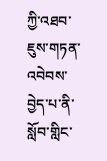ཀྱི་འཐབ་ཇུས་གཏན་འབེབས་བྱེད་པ་ནི་སློབ་གླིང་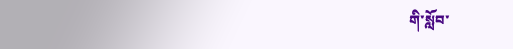གི་སློབ་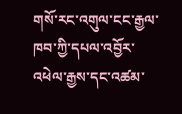གསོ་རང་འགུལ་ངང་རྒྱལ་ཁབ་ཀྱི་དཔལ་འབྱོར་འཕེལ་རྒྱས་དང་འཚམ་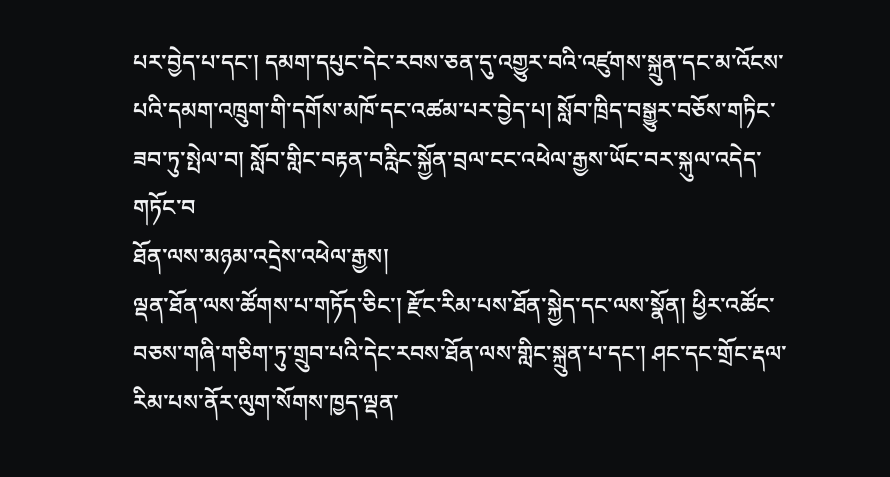པར་བྱེད་པ་དང་། དམག་དཔུང་དེང་རབས་ཅན་དུ་འགྱུར་བའི་འཛུགས་སྐྲུན་དང་མ་འོངས་པའི་དམག་འཁྲུག་གི་དགོས་མཁོ་དང་འཚམ་པར་བྱེད་པ། སློབ་ཁྲིད་བསྒྱུར་བཅོས་གཏིང་ཟབ་ཏུ་སྤེལ་བ། སློབ་གླིང་བརྟན་བརླིང་སྐྱོན་བྲལ་ངང་འཕེལ་རྒྱས་ཡོང་བར་སྐུལ་འདེད་གཏོང་བ
ཐོན་ལས་མཉམ་འདྲེས་འཕེལ་རྒྱས།
ལྡན་ཐོན་ལས་ཚོགས་པ་གཏོད་ཅིང་། རྫོང་རིམ་པས་ཐོན་སྐྱེད་དང་ལས་སྣོན། ཕྱིར་འཚོང་བཅས་གཞི་གཅིག་ཏུ་གྲུབ་པའི་དེང་རབས་ཐོན་ལས་གླིང་སྐྲུན་པ་དང་། ཤང་དང་གྲོང་རྡལ་རིམ་པས་ནོར་ལུག་སོགས་ཁྱད་ལྡན་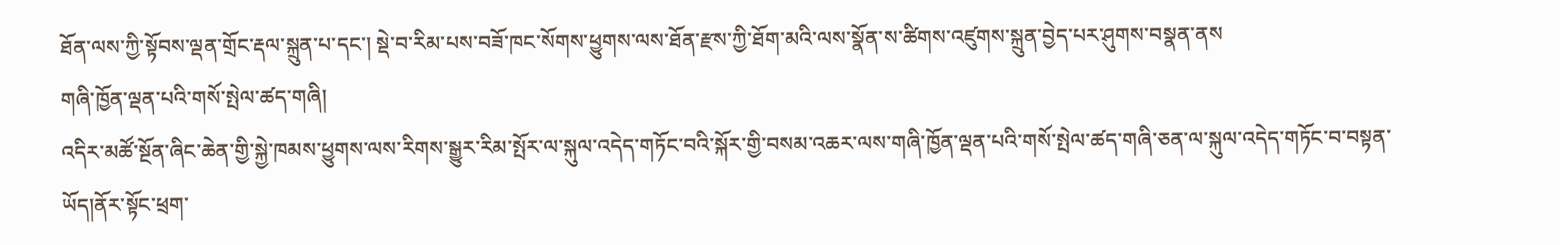ཐོན་ལས་ཀྱི་སྟོབས་ལྡན་གྲོང་རྡལ་སྐྲུན་པ་དང་། སྡེ་བ་རིམ་པས་བཟོ་ཁང་སོགས་ཕྱུགས་ལས་ཐོན་རྫས་ཀྱི་ཐོག་མའི་ལས་སྣོན་ས་ཚིགས་འཛུགས་སྐྲུན་བྱེད་པར་ཤུགས་བསྣན་ནས
གཞི་ཁྱོན་ལྡན་པའི་གསོ་སྤེལ་ཚད་གཞི།
འདིར་མཚོ་སྔོན་ཞིང་ཆེན་གྱི་སྐྱེ་ཁམས་ཕྱུགས་ལས་རིགས་སྒྱུར་རིམ་སྤོར་ལ་སྐུལ་འདེད་གཏོང་བའི་སྐོར་གྱི་བསམ་འཆར་ལས་གཞི་ཁྱོན་ལྡན་པའི་གསོ་སྤེལ་ཚད་གཞི་ཅན་ལ་སྐུལ་འདེད་གཏོང་བ་བསྟན་ཡོད།ནོར་སྟོང་ཕྲག་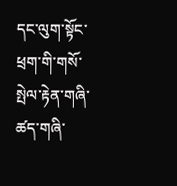དང་ལུག་སྟོང་ཕྲག་གི་གསོ་སྤེལ་རྟེན་གཞི་ཚད་གཞི་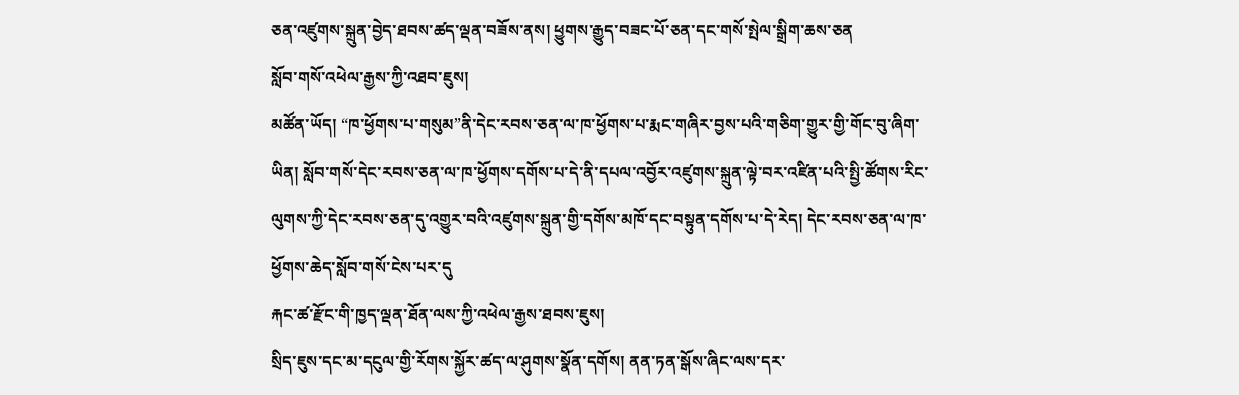ཅན་འཛུགས་སྐྲུན་བྱེད་ཐབས་ཚད་ལྡན་བཟོས་ནས། ཕྱུགས་རྒྱུད་བཟང་པོ་ཅན་དང་གསོ་སྤེལ་སྒྲིག་ཆས་ཅན
སློབ་གསོ་འཕེལ་རྒྱས་ཀྱི་འཐབ་ཇུས།
མཚོན་ཡོད། “ཁ་ཕྱོགས་པ་གསུམ”ནི་དེང་རབས་ཅན་ལ་ཁ་ཕྱོགས་པ་རྨང་གཞིར་བྱས་པའི་གཅིག་གྱུར་གྱི་གོང་བུ་ཞིག་ཡིན། སློབ་གསོ་དེང་རབས་ཅན་ལ་ཁ་ཕྱོགས་དགོས་པ་དེ་ནི་དཔལ་འབྱོར་འཛུགས་སྐྲུན་ལྟེ་བར་འཛིན་པའི་སྤྱི་ཚོགས་རིང་ལུགས་ཀྱི་དེང་རབས་ཅན་དུ་འགྱུར་བའི་འཛུགས་སྐྲུན་གྱི་དགོས་མཁོ་དང་བསྟུན་དགོས་པ་དེ་རེད། དེང་རབས་ཅན་ལ་ཁ་ཕྱོགས་ཆེད་སློབ་གསོ་ངེས་པར་དུ
རྐང་ཚ་རྫོང་གི་ཁྱད་ལྡན་ཐོན་ལས་ཀྱི་འཕེལ་རྒྱས་ཐབས་ཇུས།
སྲིད་ཇུས་དང་མ་དངུལ་གྱི་རོགས་སྐྱོར་ཚད་ལ་ཤུགས་སྣོན་དགོས། ནན་ཏན་སྒོས་ཞིང་ལས་དར་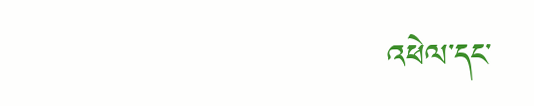འཕེལ་དང་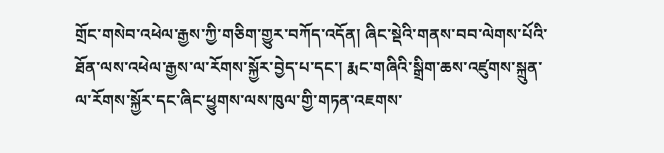གྲོང་གསེབ་འཕེལ་རྒྱས་ཀྱི་གཅིག་གྱུར་བཀོད་འདོན། ཞིང་སྡེའི་གནས་བབ་ལེགས་པོའི་ཐོན་ལས་འཕེལ་རྒྱས་ལ་རོགས་སྐྱོར་བྱེད་པ་དང་། རྨང་གཞིའི་སྒྲིག་ཆས་འཛུགས་སྐྲུན་ལ་རོགས་སྐྱོར་དང་ཞིང་ཕྱུགས་ལས་ཁུལ་གྱི་གཏན་འཇགས་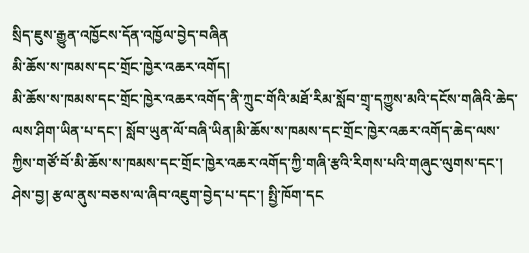སྲིད་ཇུས་རྒྱུན་འཁྱོངས་དོན་འཁྱོལ་བྱེད་བཞིན
མི་ཆོས་ས་ཁམས་དང་གྲོང་ཁྱེར་འཆར་འགོད།
མི་ཆོས་ས་ཁམས་དང་གྲོང་ཁྱེར་འཆར་འགོད་ནི་ཀྲུང་གོའི་མཐོ་རིམ་སློབ་གྲྭ་དཀྱུས་མའི་དངོས་གཞིའི་ཆེད་ལས་ཤིག་ཡིན་པ་དང་། སློབ་ཡུན་ལོ་བཞི་ཡིན།མི་ཆོས་ས་ཁམས་དང་གྲོང་ཁྱེར་འཆར་འགོད་ཆེད་ལས་ཀྱིས་གཙོ་བོ་མི་ཆོས་ས་ཁམས་དང་གྲོང་ཁྱེར་འཆར་འགོད་ཀྱི་གཞི་རྩའི་རིགས་པའི་གཞུང་ལུགས་དང་། ཤེས་བྱ། རྩལ་ནུས་བཅས་ལ་ཞིབ་འཇུག་བྱེད་པ་དང་། སྤྱི་ཁོག་དང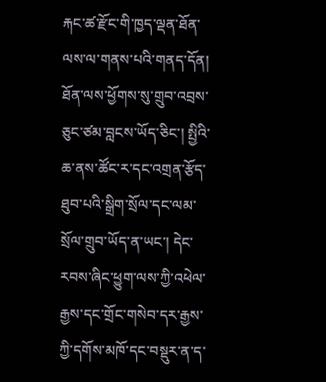རྐང་ཚ་རྫོང་གི་ཁྱད་ལྡན་ཐོན་ལས་ལ་གནས་པའི་གནད་དོན།
ཐོན་ལས་ཕྱོགས་སུ་གྲུབ་འབྲས་ཅུང་ཙམ་བླངས་ཡོད་ཅིང་། སྤྱིའི་ཆ་ནས་ཚོང་ར་དང་འགྲན་རྩོད་ཐུབ་པའི་སྒྲིག་སྲོལ་དང་ལམ་སྲོལ་གྲུབ་ཡོད་ན་ཡང་། དེང་རབས་ཞིང་ཕྱུག་ལས་ཀྱི་འཕེལ་རྒྱས་དང་གྲོང་གསེབ་དར་རྒྱས་ཀྱི་དགོས་མཁོ་དང་བསྡུར་ན་ད་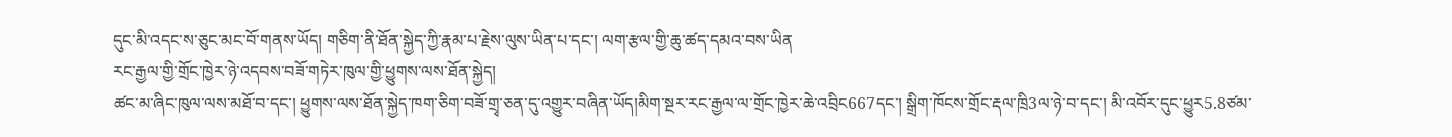དུང་མི་འདང་ས་ཅུང་མང་བོ་གནས་ཡོད། གཅིག་ནི་ཐོན་སྐྱེད་ཀྱི་རྣམ་པ་རྗེས་ལུས་ཡིན་པ་དང་། ལག་རྩལ་གྱི་ཆུ་ཚད་དམའ་བས་ཡིན
རང་རྒྱལ་གྱི་གྲོང་ཁྱེར་ཉེ་འདབས་བཟོ་གཏེར་ཁུལ་གྱི་ཕྱུགས་ལས་ཐོན་སྐྱེད།
ཚང་མ་ཞིང་ཁུལ་ལས་མཐོ་བ་དང་། ཕྱུགས་ལས་ཐོན་སྐྱེད་ཁག་ཅིག་བཟོ་གྲྭ་ཅན་དུ་འགྱུར་བཞིན་ཡོད།མིག་སྔར་རང་རྒྱལ་ལ་གྲོང་ཁྱེར་ཆེ་འབྲིང667དང་། སྒྲིག་ཁོངས་གྲོང་རྡལ་ཁྲི3ལ་ཉེ་བ་དང་། མི་འབོར་དུང་ཕྱུར5.8ཙམ་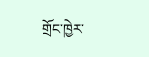གྲོང་ཁྱེར་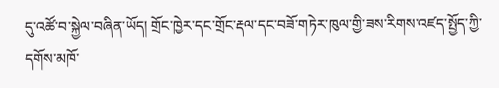དུ་འཚོ་བ་སྐྱེལ་བཞིན་ཡོད། གྲོང་ཁྱེར་དང་གྲོང་རྡལ་དང་བཟོ་གཏེར་ཁུལ་གྱི་ཟས་རིགས་འཛད་སྤྱོད་ཀྱི་དགོས་མཁོ་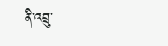ནི་འབྲུ་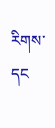རིགས་དང